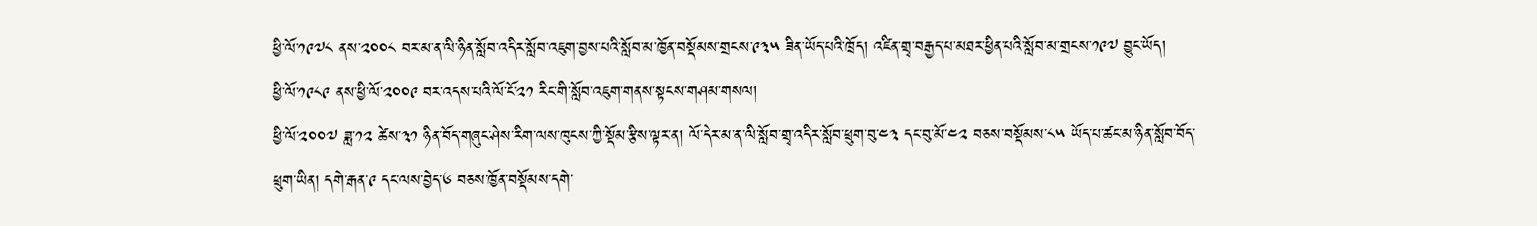ཕྱི་ལོ་༡༩༧༨ ནས་༢༠༠༨ བར་མ་ན་ལི་ཉིན་སློབ་འདིར་སློབ་འཇུག་བྱས་པའི་སློབ་མ་ཁྱོན་བསྡོམས་གྲངས་༩༣༥ ཟིན་ཡོད་པའི་ཁྲོད། འཛིན་གྲྭ་བརྒྱད་པ་མཐར་ཕྱིན་པའི་སློབ་མ་གྲངས་༡༩༧ བྱུང་ཡོད།
ཕྱི་ལོ་༡༩༨༩ ནས་ཕྱི་ལོ་༢༠༠༩ བར་འདས་པའི་ལོ་ངོ་༢༡ རིང་གི་སློབ་འཇུག་གནས་སྟངས་གཤམ་གསལ།
ཕྱི་ལོ་༢༠༠༧ ཟླ་༡༢ ཚེས་༣༡ ཉིན་བོད་གཞུང་ཤེས་རིག་ལས་ཁུངས་ཀྱི་སྡོམ་རྩིས་ལྟར་ན། ལོ་དེར་མ་ན་ལི་སློབ་གྲྭ་འདིར་སློབ་ཕྲུག་བུ་༤༣ དང་བུ་མོ་༤༢ བཅས་བསྡོམས་༨༥ ཡོད་པ་ཚང་མ་ཉིན་སློབ་བོད་ཕྲུག་ཡིན། དགེ་རྒན་༩ དང་ལས་བྱེད་༦ བཅས་ཁྱོན་བསྡོམས་དགེ་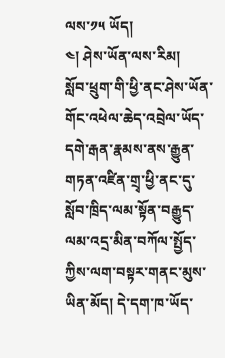ལས་༡༥ ཡོད།
༤། ཤེས་ཡོན་ལས་རིམ།
སློབ་ཕྲུག་གི་ཕྱི་ནང་ཤེས་ཡོན་གོང་འཕེལ་ཆེད་འབྲེལ་ཡོད་དགེ་རྒན་རྣམས་ནས་རྒྱུན་གཏན་འཛིན་གྲྭ་ཕྱི་ནང་དུ་སློབ་ཁྲིད་ལམ་སྟོན་བརྒྱུད་ལམ་འདྲ་མིན་བཀོལ་སྤྱོད་ཀྱིས་ལག་བསྟར་གནང་མུས་ཡིན་མོད། དེ་དག་ཁ་ཡོད་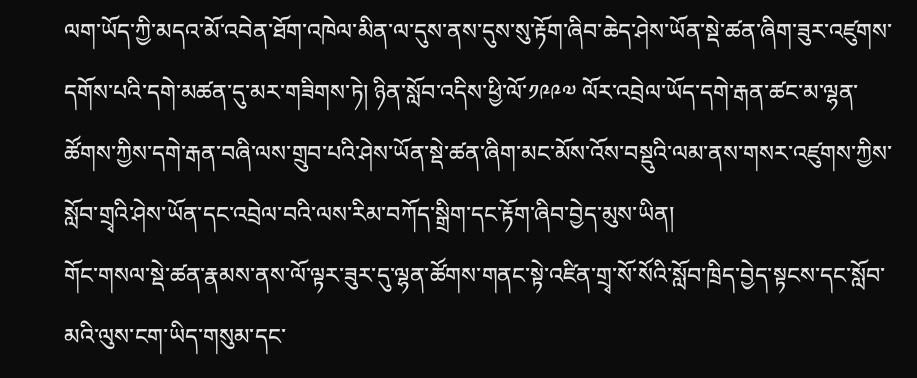ལག་ཡོད་ཀྱི་མདའ་མོ་འབེན་ཐོག་འཁེལ་མིན་ལ་དུས་ནས་དུས་སུ་རྟོག་ཞིབ་ཆེད་ཤེས་ཡོན་སྡེ་ཚན་ཞིག་ཟུར་འཛུགས་དགོས་པའི་དགེ་མཚན་དུ་མར་གཟིགས་ཏེ། ཉིན་སློབ་འདིས་ཕྱི་ལོ་༡༩༩༧ ལོར་འབྲེལ་ཡོད་དགེ་རྒན་ཚང་མ་ལྷན་ཚོགས་ཀྱིས་དགེ་རྒན་བཞི་ལས་གྲུབ་པའི་ཤེས་ཡོན་སྡེ་ཚན་ཞིག་མང་མོས་འོས་བསྡུའི་ལམ་ནས་གསར་འཛུགས་ཀྱིས་སློབ་གྲྭའི་ཤེས་ཡོན་དང་འབྲེལ་བའི་ལས་རིམ་བཀོད་སྒྲིག་དང་རྟོག་ཞིབ་བྱེད་མུས་ཡིན།
གོང་གསལ་སྡེ་ཚན་རྣམས་ནས་ལོ་ལྟར་ཟུར་དུ་ལྷན་ཚོགས་གནང་སྟེ་འཛིན་གྲྭ་སོ་སོའི་སློབ་ཁྲིད་བྱེད་སྟངས་དང་སློབ་མའི་ལུས་ངག་ཡིད་གསུམ་དང་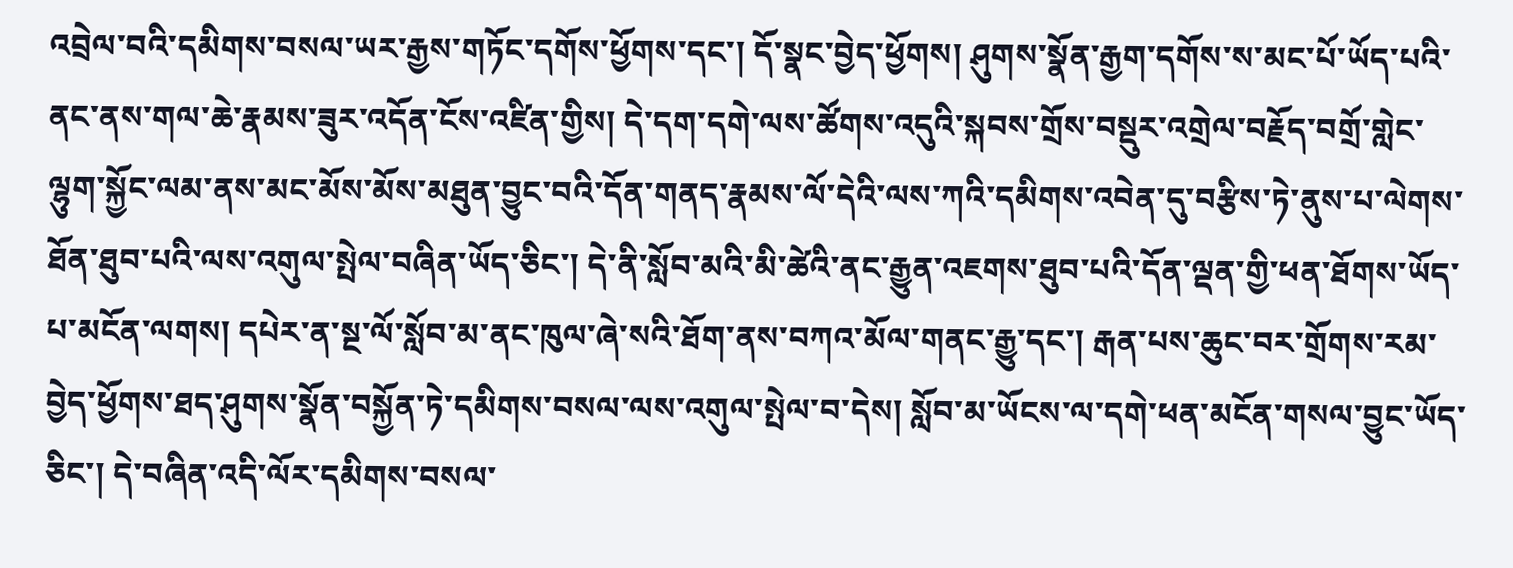འབྲེལ་བའི་དམིགས་བསལ་ཡར་རྒྱས་གཏོང་དགོས་ཕྱོགས་དང་། དོ་སྣང་བྱེད་ཕྱོགས། ཤུགས་སྣོན་རྒྱག་དགོས་ས་མང་པོ་ཡོད་པའི་ནང་ནས་གལ་ཆེ་རྣམས་ཟུར་འདོན་ངོས་འཛིན་གྱིས། དེ་དག་དགེ་ལས་ཚོགས་འདུའི་སྐབས་གྲོས་བསྡུར་འགྲེལ་བརྗོད་བགྲོ་གླེང་ལྷུག་སྐྱོང་ལམ་ནས་མང་མོས་མོས་མཐུན་བྱུང་བའི་དོན་གནད་རྣམས་ལོ་དེའི་ལས་ཀའི་དམིགས་འབེན་དུ་བརྩིས་ཏེ་ནུས་པ་ལེགས་ཐོན་ཐུབ་པའི་ལས་འགུལ་སྤེལ་བཞིན་ཡོད་ཅིང་། དེ་ནི་སློབ་མའི་མི་ཚེའི་ནང་རྒྱུན་འཇགས་ཐུབ་པའི་དོན་ལྡན་གྱི་ཕན་ཐོགས་ཡོད་པ་མངོན་ལགས། དཔེར་ན་སྔ་ལོ་སློབ་མ་ནང་ཁུལ་ཞེ་སའི་ཐོག་ནས་བཀའ་མོལ་གནང་རྒྱུ་དང་། རྒན་པས་ཆུང་བར་གྲོགས་རམ་བྱེད་ཕྱོགས་ཐད་ཤུགས་སྣོན་བསྐྱོན་ཏེ་དམིགས་བསལ་ལས་འགུལ་སྤེལ་བ་དེས། སློབ་མ་ཡོངས་ལ་དགེ་ཕན་མངོན་གསལ་བྱུང་ཡོད་ཅིང་། དེ་བཞིན་འདི་ལོར་དམིགས་བསལ་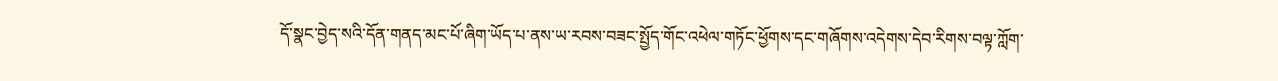དོ་སྣང་བྱེད་སའི་དོན་གནད་མང་པོ་ཞིག་ཡོད་པ་ནས་ཡ་རབས་བཟང་སྤྱོད་གོང་འཕེལ་གཏོང་ཕྱོགས་དང་གཞོགས་འདེགས་དེབ་རིགས་བལྟ་ཀློག་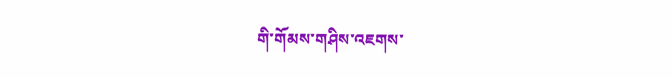གི་གོམས་གཤིས་འཇགས་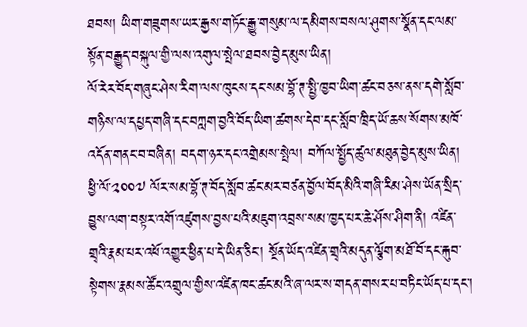ཐབས། ཡིག་གཟུགས་ཡར་རྒྱས་གཏོང་རྒྱུ་གསུམ་ལ་དམིགས་བསལ་ཤུགས་སྣོན་དང་ལམ་སྟོན་བརྒྱུད་བསྐུལ་གྱི་ལས་འགུལ་སྤེལ་ཐབས་བྱེད་མུས་ཡིན།
ལོ་རེར་བོད་གཞུང་ཤེས་རིག་ལས་ཁུངས་དང་སམ་བྷོ་ཊ་སྤྱི་ཁྱབ་ཡིག་ཚང་བཅས་ནས་དགེ་སློབ་གཉིས་ལ་དཔྱད་གཞི་དང་བཀླག་བྱའི་བོད་ཡིག་ཚགས་དེབ་དང་སློབ་ཁྲིད་ཡོ་ཆས་སོགས་མཁོ་འདོན་གནང་བ་བཞིན། བདག་ཉར་དང་འགྲེམས་སྤེལ། བཀོལ་སྤྱོད་ཚུལ་མཐུན་བྱེད་མུས་ཡིན།
ཕྱི་ལོ་༢༠༠༧ ལོར་སམ་བྷོ་ཊ་བོད་སློབ་ཚང་མར་བཙན་བྱོལ་བོད་མིའི་གཞི་རིམ་ཤེས་ཡོན་སྲིད་བྱུས་ལག་བསྟར་འགོ་འཛུགས་བྱས་པའི་མཇུག་འབྲས་སམ་ཁྱད་པར་ཆེ་ཤོས་ཤིག་ནི། འཛིན་གྲྭའི་རྣམ་པར་འཕོ་འགྱུར་ཕྱིན་པ་དེ་ཡིན་ཅིང་། སྔོན་ཡོད་འཛིན་གྲྭའི་མདུན་ལྕོག་མཐོ་བོ་དང་རྐུབ་སྟེགས་རྣམས་ཚོང་འགྲུལ་གྱིས་འཛིན་ཁང་ཚང་མའི་ཞ་ལར་ས་གདན་གསར་པ་བཏིང་ཡོད་པ་དང་།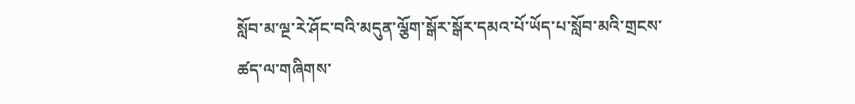སློབ་མ་ལྔ་རེ་ཤོང་བའི་མདུན་ལྕོག་སྒོར་སྒོར་དམའ་པོ་ཡོད་པ་སློབ་མའི་གྲངས་ཚད་ལ་གཞིགས་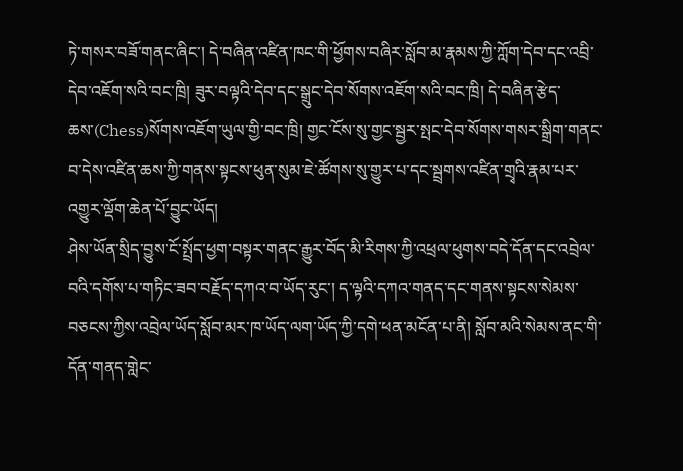ཏེ་གསར་བཟོ་གནང་ཞིང་། དེ་བཞིན་འཛིན་ཁང་གི་ཕྱོགས་བཞིར་སློབ་མ་རྣམས་ཀྱི་ཀློག་དེབ་དང་འབྲི་དེབ་འཇོག་སའི་བང་ཁྲི། ཟུར་བལྟའི་དེབ་དང་སྒྲུང་དེབ་སོགས་འཇོག་སའི་བང་ཁྲི། དེ་བཞིན་རྩེད་ཆས་(Chess)སོགས་འཇོག་ཡུལ་གྱི་བང་ཁྲི། གྱང་ངོས་སུ་གྱང་སྦྱར་སྤང་དེབ་སོགས་གསར་སྒྲིག་གནང་བ་དེས་འཛིན་ཆས་ཀྱི་གནས་སྟངས་ཕུན་སུམ་ཇེ་ཚོགས་སུ་གྱུར་པ་དང་སྦྲགས་འཛིན་གྲྭའི་རྣམ་པར་འགྱུར་ལྡོག་ཆེན་པོ་བྱུང་ཡོད།
ཤེས་ཡོན་སྲིད་བྱུས་ངོ་སྤྲོད་ཕྱག་བསྟར་གནང་རྒྱུར་བོད་མི་རིགས་ཀྱི་འཕྲལ་ཕུགས་བདེ་དོན་དང་འབྲེལ་བའི་དགོས་པ་གཏིང་ཟབ་བརྗོད་དཀའ་བ་ཡོད་རུང་། ད་ལྟའི་དཀའ་གནད་དང་གནས་སྟངས་སེམས་བཅངས་ཀྱིས་འབྲེལ་ཡོད་སློབ་མར་ཁ་ཡོད་ལག་ཡོད་ཀྱི་དགེ་ཕན་མངོན་པ་ནི། སློབ་མའི་སེམས་ནང་གི་དོན་གནད་གླེང་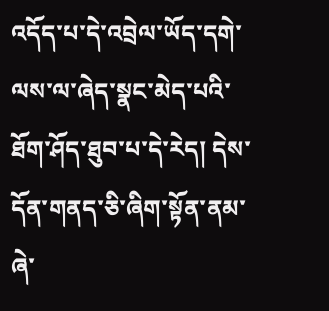འདོད་པ་དེ་འབྲེལ་ཡོད་དགེ་ལས་ལ་ཞེད་སྣང་མེད་པའི་ཐོག་ཤོད་ཐུབ་པ་དེ་རེད། དེས་དོན་གནད་ཅི་ཞིག་སྟོན་ནམ་ཞེ་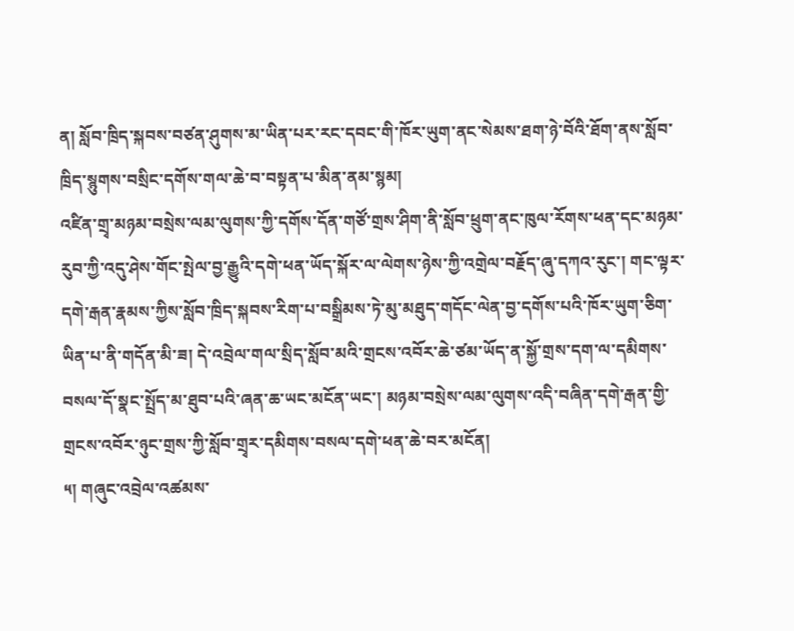ན། སློབ་ཁྲིད་སྐབས་བཙན་ཤུགས་མ་ཡིན་པར་རང་དབང་གི་ཁོར་ཡུག་ནང་སེམས་ཐག་ཉེ་བོའི་ཐོག་ནས་སློབ་ཁྲིད་སྙུགས་བསྲིང་དགོས་གལ་ཆེ་བ་བསྟན་པ་མིན་ནམ་སྙམ།
འཛིན་གྲྭ་མཉམ་བསྲེས་ལམ་ལུགས་ཀྱི་དགོས་དོན་གཙོ་གྲས་ཤིག་ནི་སློབ་ཕྲུག་ནང་ཁུལ་རོགས་ཕན་དང་མཉམ་རུབ་ཀྱི་འདུ་ཤེས་གོང་སྤེལ་བྱ་རྒྱུའི་དགེ་ཕན་ཡོད་སྐོར་ལ་ལེགས་ཉེས་ཀྱི་འགྲེལ་བརྗོད་ཞུ་དཀའ་རུང་། གང་ལྟར་དགེ་རྒན་རྣམས་ཀྱིས་སློབ་ཁྲིད་སྐབས་རིག་པ་བསྒྲིམས་ཏེ་མུ་མཐུད་གདོང་ལེན་བྱ་དགོས་པའི་ཁོར་ཡུག་ཅིག་ཡིན་པ་ནི་གདོན་མི་ཟ། དེ་འབྲེལ་གལ་སྲིད་སློབ་མའི་གྲངས་འབོར་ཆེ་ཙམ་ཡོད་ན་སྐྱོ་གྲས་དག་ལ་དམིགས་བསལ་དོ་སྣང་སྤྲོད་མ་ཐུབ་པའི་ཞན་ཆ་ཡང་མངོན་ཡང་། མཉམ་བསྲེས་ལམ་ལུགས་འདི་བཞིན་དགེ་རྒན་གྱི་གྲངས་འབོར་ཉུང་གྲས་ཀྱི་སློབ་གྲྭར་དམིགས་བསལ་དགེ་ཕན་ཆེ་བར་མངོན།
༥། གཞུང་འབྲེལ་འཚམས་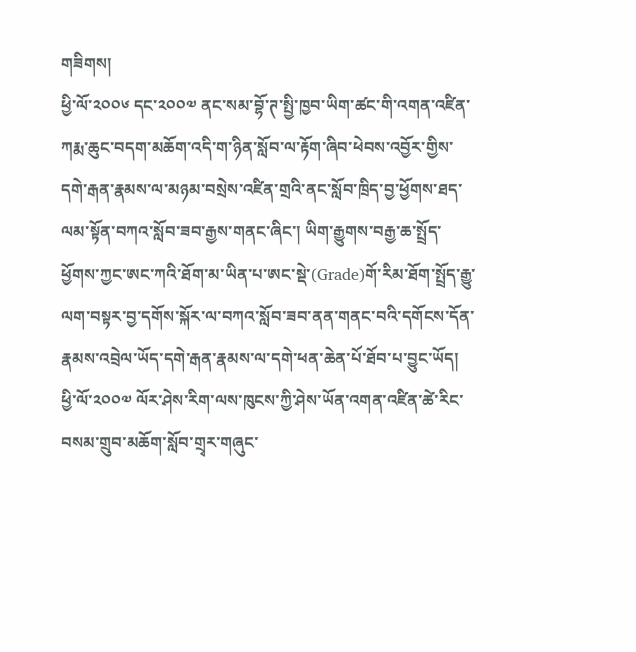གཟིགས།
ཕྱི་ལོ་༢༠༠༦ དང་༢༠༠༧ ནང་སམ་བྷོ་ཊ་སྤྱི་ཁྱབ་ཡིག་ཚང་གི་འགན་འཛིན་ཀརྨ་ཆུང་བདག་མཆོག་འདི་ག་ཉིན་སློབ་ལ་རྟོག་ཞིབ་ཕེབས་འབྱོར་གྱིས་དགེ་རྒན་རྣམས་ལ་མཉམ་བསྲེས་འཛིན་གྲའི་ནང་སློབ་ཁྲིད་བྱ་ཕྱོགས་ཐད་ལམ་སྟོན་བཀའ་སློབ་ཟབ་རྒྱས་གནང་ཞིང་། ཡིག་རྒྱུགས་བརྒྱ་ཆ་སྤྲོད་ཕྱོགས་ཀྱང་ཨང་ཀའི་ཐོག་མ་ཡིན་པ་ཨང་སྡེ་(Grade)གོ་རིམ་ཐོག་སྤྲོད་རྒྱུ་ལག་བསྟར་བྱ་དགོས་སྐོར་ལ་བཀའ་སློབ་ཟབ་ནན་གནང་བའི་དགོངས་དོན་རྣམས་འབྲེལ་ཡོད་དགེ་རྒན་རྣམས་ལ་དགེ་ཕན་ཆེན་པོ་ཐོབ་པ་བྱུང་ཡོད།
ཕྱི་ལོ་༢༠༠༧ ལོར་ཤེས་རིག་ལས་ཁུངས་ཀྱི་ཤེས་ཡོན་འགན་འཛིན་ཚེ་རིང་བསམ་གྲུབ་མཆོག་སློབ་གྲྭར་གཞུང་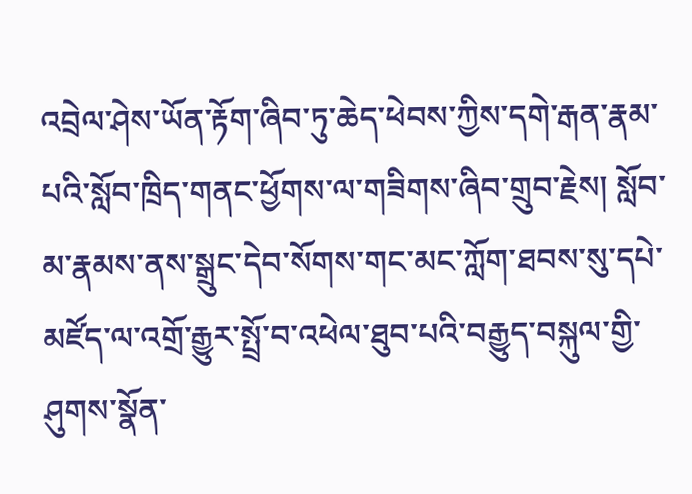འབྲེལ་ཤེས་ཡོན་རྟོག་ཞིབ་ཏུ་ཆེད་ཕེབས་ཀྱིས་དགེ་རྒན་རྣམ་པའི་སློབ་ཁྲིད་གནང་ཕྱོགས་ལ་གཟིགས་ཞིབ་གྲུབ་རྗེས། སློབ་མ་རྣམས་ནས་སྒྲུང་དེབ་སོགས་གང་མང་ཀློག་ཐབས་སུ་དཔེ་མཛོད་ལ་འགྲོ་རྒྱུར་སྤྲོ་བ་འཕེལ་ཐུབ་པའི་བརྒྱུད་བསྐུལ་གྱི་ཤུགས་སྣོན་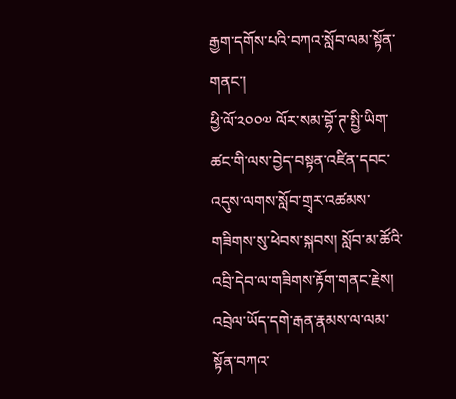རྒྱག་དགོས་པའི་བཀའ་སློབ་ལམ་སྟོན་གནང་།
ཕྱི་ལོ་༢༠༠༧ ལོར་སམ་བྷོ་ཊ་སྤྱི་ཡིག་ཚང་གི་ལས་བྱེད་བསྟན་འཛིན་དབང་འདུས་ལགས་སློབ་གྲྭར་འཚམས་གཟིགས་སུ་ཕེབས་སྐབས། སློབ་མ་ཚོའི་འབྲི་དེབ་ལ་གཟིགས་རྟོག་གནང་རྗེས། འབྲེལ་ཡོད་དགེ་རྒན་རྣམས་ལ་ལམ་སྟོན་བཀའ་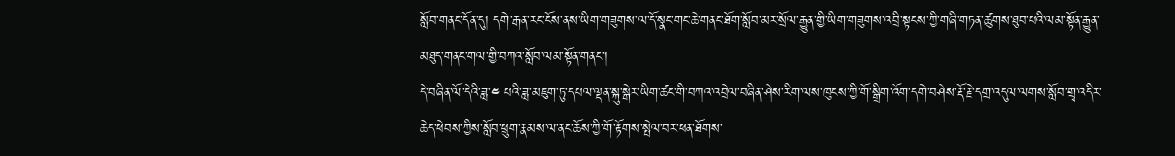སློབ་གནང་དོན་དུ། དགེ་རྒན་རང་ངོས་ནས་ཡིག་གཟུགས་ལ་དོ་སྣང་གང་ཆེ་གནང་ཐོག་སློབ་མར་སྲོལ་རྒྱུན་གྱི་ཡིག་གཟུགས་འབྲི་སྟངས་ཀྱི་གཞི་གཏན་ཚུགས་ཐུབ་པའི་ལམ་སྟོན་རྒྱུན་མཐུད་གནང་གལ་གྱི་བཀའ་སློབ་ལམ་སྟོན་གནང་།
དེ་བཞིན་ལོ་དེའི་ཟླ་༤ པའི་ཟླ་མཇུག་ཏུ་དཔལ་ལྡན་སྐུ་སྒེར་ཡིག་ཚང་གི་བཀའ་འབྲེལ་བཞིན་ཤེས་རིག་ལས་ཁུངས་ཀྱི་གོ་སྒྲིག་འོག་དགེ་བཤེས་རྡོ་རྗེ་དགྲ་འདུལ་ལགས་སློབ་གྲྭ་འདིར་ཆེད་ཕེབས་ཀྱིས་སློབ་ཕྲུག་རྣམས་ལ་ནང་ཆོས་ཀྱི་གོ་རྟོགས་སྤེལ་བར་ཕན་ཐོགས་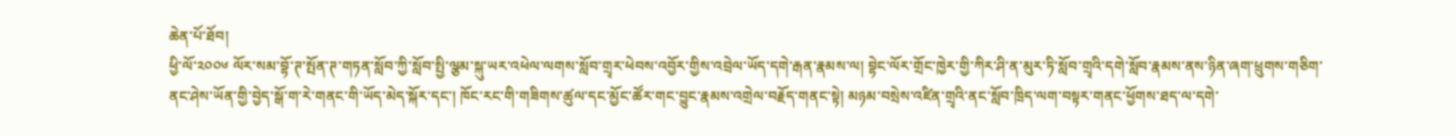ཆེན་པོ་ཐོབ།
ཕྱི་ལོ་༢༠༠༦ ལོར་སམ་བྷོ་ཊ་སྤོན་ཊ་གཏན་སློབ་ཀྱི་སློབ་སྤྱི་ལྕམ་སྐུ་ཡར་འཕེལ་ལགས་སློབ་གྲྭར་ཕེབས་འབྱོར་གྱིས་འབྲེལ་ཡོད་དགེ་རྒན་རྣམས་ལ། བྷེང་ལོར་གྲོང་ཁྱེར་གྱི་ཀིར་ཤི་ན་མུར་ཏི་སློབ་གྲྭའི་དགེ་སློབ་རྣམས་ནས་ཉིན་ཞག་ཕྲུགས་གཅིག་ནང་ཤེས་ཡོན་གྱི་བྱེད་སྒོ་ག་རེ་གནང་གི་ཡོད་མེད་སྐོར་དང་། ཁོང་རང་གི་གཟིགས་ཚུལ་དང་མྱོང་ཚོར་གང་བྱུང་རྣམས་འགྲེལ་བརྗོད་གནང་སྟེ། མཉམ་བསྲེས་འཛིན་གྲྭའི་ནང་སློབ་ཁྲིད་ལག་བསྟར་གནང་ཕྱོགས་ཐད་ལ་དགེ་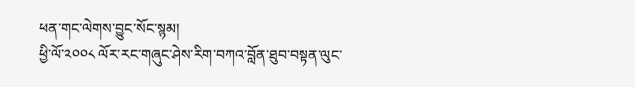ཕན་གང་ལེགས་བྱུང་སོང་སྙམ།
ཕྱི་ལོ་༢༠༠༨ ལོར་རང་གཞུང་ཤེས་རིག་བཀའ་བློན་ཐུབ་བསྟན་ལུང་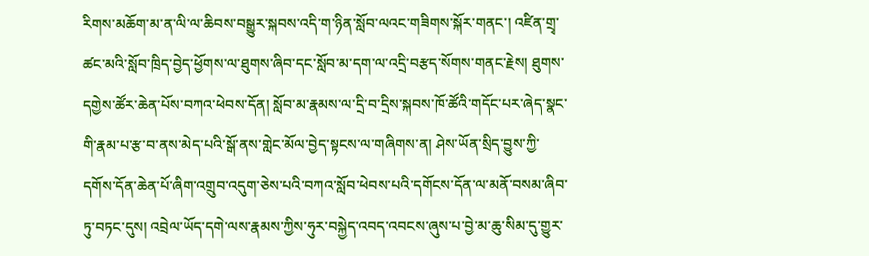རིགས་མཆོག་མ་ན་ལི་ལ་ཆིབས་བསྒྱུར་སྐབས་འདི་ག་ཉིན་སློབ་ལའང་གཟིགས་སྐོར་གནང་། འཛིན་གྲྭ་ཚང་མའི་སློབ་ཁྲིད་བྱེད་ཕྱོགས་ལ་ཐུགས་ཞིབ་དང་སློབ་མ་དག་ལ་འདྲི་བརྩད་སོགས་གནང་རྗེས། ཐུགས་དགྱེས་ཚོར་ཆེན་པོས་བཀའ་ཕེབས་དོན། སློབ་མ་རྣམས་ལ་དྲི་བ་དྲིས་སྐབས་ཁོ་ཚོའི་གདོང་པར་ཞེད་སྣང་གི་རྣམ་པ་རྩ་བ་ནས་མེད་པའི་སྒོ་ནས་གླེང་མོལ་བྱེད་སྟངས་ལ་གཞིགས་ན། ཤེས་ཡོན་སྲིད་བྱུས་ཀྱི་དགོས་དོན་ཆེན་པོ་ཞིག་འགྲུབ་འདུག་ཅེས་པའི་བཀའ་སློབ་ཕེབས་པའི་དགོངས་དོན་ལ་མནོ་བསམ་ཞིབ་ཏུ་བཏང་དུས། འབྲེལ་ཡོད་དགེ་ལས་རྣམས་ཀྱིས་ཧུར་བསྐྱེད་འབད་འབངས་ཞུས་པ་བྱེ་མ་ཆུ་སིམ་དུ་གྱུར་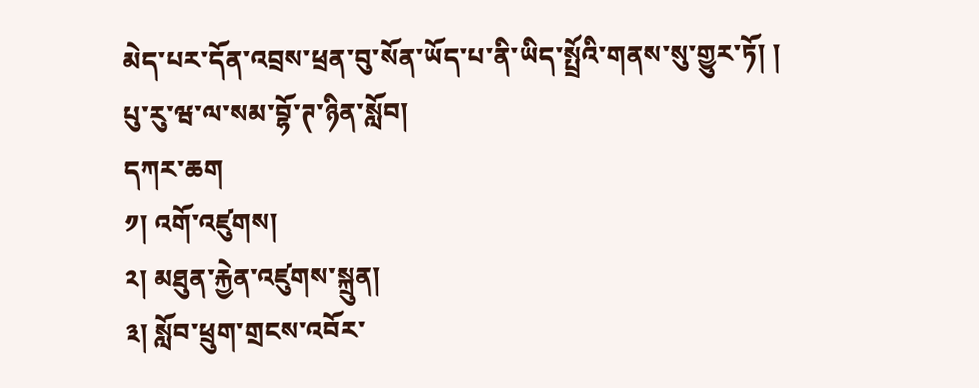མེད་པར་དོན་འབྲས་ཕྲན་བུ་སོན་ཡོད་པ་ནི་ཡིད་སྤྲོའི་གནས་སུ་གྱུར་ཏོ། །
པུ་རུ་ཝ་ལ་སམ་བྷོ་ཊ་ཉིན་སློབ།
དཀར་ཆག
༡། འགོ་འཛུགས།
༢། མཐུན་རྐྱེན་འཛུགས་སྐྲུན།
༣། སློབ་ཕྲུག་གྲངས་འབོར་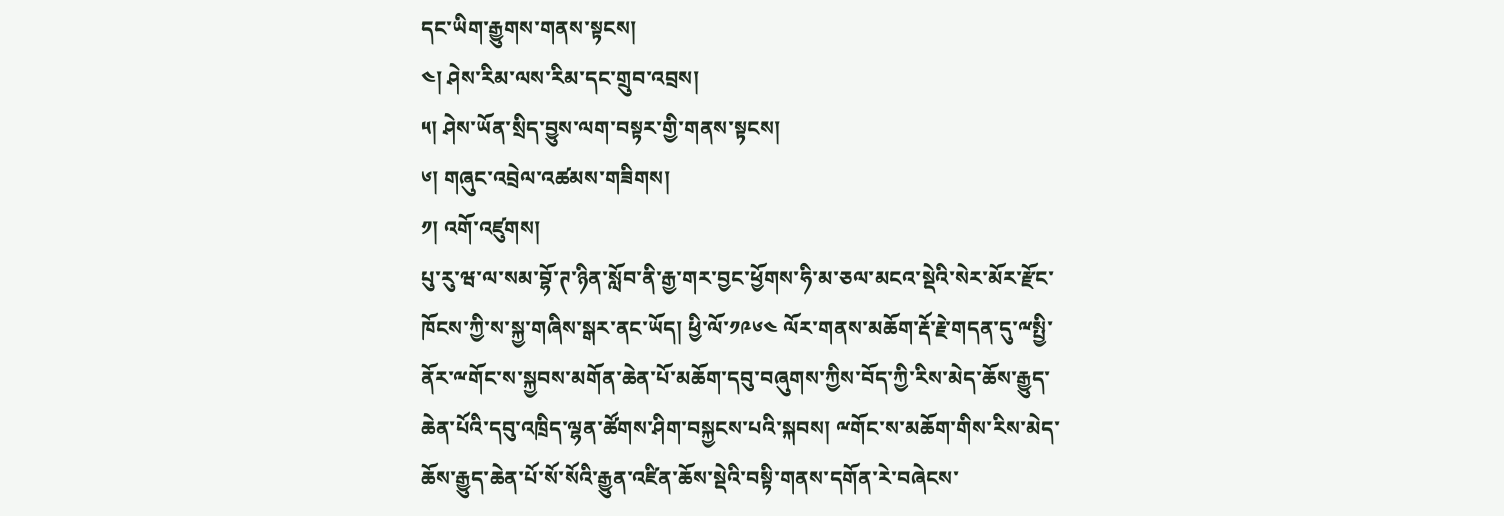དང་ཡིག་རྒྱུགས་གནས་སྟངས།
༤། ཤེས་རིམ་ལས་རིམ་དང་གྲུབ་འབྲས།
༥། ཤེས་ཡོན་སྲིད་བྱུས་ལག་བསྟར་གྱི་གནས་སྟངས།
༦། གཞུང་འབྲེལ་འཚམས་གཟིགས།
༡། འགོ་འཛུགས།
པུ་རུ་ཝ་ལ་སམ་བྷོ་ཊ་ཉིན་སློབ་ནི་རྒྱ་གར་བྱང་ཕྱོགས་ཧི་མ་ཅལ་མངའ་སྡེའི་སེར་མོར་རྫོང་ཁོངས་ཀྱི་ས་སྐྱ་གཞིས་སྒར་ནང་ཡོད། ཕྱི་ལོ་༡༩༦༤ ལོར་གནས་མཆོག་རྡོ་རྗེ་གདན་དུ་ྋསྤྱི་ནོར་ྋགོང་ས་སྐྱབས་མགོན་ཆེན་པོ་མཆོག་དབུ་བཞུགས་ཀྱིས་བོད་ཀྱི་རིས་མེད་ཆོས་རྒྱུད་ཆེན་པོའི་དབུ་འཁྲིད་ལྷན་ཚོགས་ཤིག་བསྐྱངས་པའི་སྐབས། ྋགོང་ས་མཆོག་གིས་རིས་མེད་ཆོས་རྒྱུད་ཆེན་པོ་སོ་སོའི་རྒྱུན་འཛིན་ཆོས་སྡེའི་བསྟི་གནས་དགོན་རེ་བཞེངས་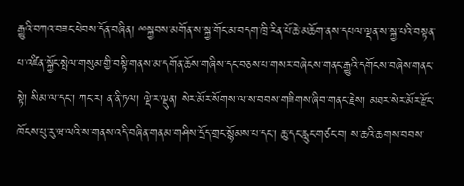རྒྱུའི་བཀའ་བཟང་ཕེབས་དོན་བཞིན། ྋསྐྱབས་མགོན་ས་སྐྱ་གོང་མ་བདག་ཁྲི་རིན་པོ་ཆེ་མཆོག་ནས་དཔལ་ལྡན་ས་སྐྱ་པའི་བསྟན་པ་འཛིན་སྐྱོང་སྤེལ་གསུམ་གྱི་བསྟི་གནས་མ་དགོན་ཆོས་གཞིས་དང་བཅས་པ་གསར་བཞེངས་གནང་རྒྱུའི་དགོངས་བཞེས་གནང་སྟེ། སིམ་ལ་དང་། ཀང་ར། ན་ནི་ཏལ། ལྡེ་ར་ལྡུན། སེར་མོར་སོགས་ལ་ས་བབས་གཟིགས་ཞིབ་གནང་རྗེས། མཐར་སེར་མོར་རྫོང་ཁོངས་པུ་རུ་ཝ་ལའི་ས་གནས་འདི་བཞིན་གནམ་གཤིས་དྲོད་གྲང་སྙོམས་པ་དང་། ཆུ་དང་རླུང་གཙང་བ། ས་ཆའི་ཆགས་བབས་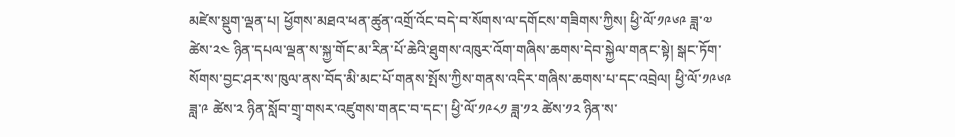མཛེས་སྡུག་ལྡན་པ། ཕྱོགས་མཐའ་ཕན་ཚུན་འགྲོ་འོང་བདེ་བ་སོགས་ལ་དགོངས་གཟིགས་ཀྱིས། ཕྱི་ལོ་༡༩༦༩ ཟླ་༧ ཚེས་༢༤ ཉིན་དཔལ་ལྡན་ས་སྐྱ་གོང་མ་རིན་པོ་ཆེའི་ཐུགས་འཁུར་འོག་གཞིས་ཆགས་དེབ་སྐྱེལ་གནང་སྟེ། སྒང་ཏོག་སོགས་བྱང་ཤར་ས་ཁུལ་ནས་བོད་མི་མང་པོ་གནས་སྤོས་ཀྱིས་གནས་འདིར་གཞིས་ཆགས་པ་དང་འབྲེལ། ཕྱི་ལོ་༡༩༦༩ ཟླ་༩ ཚེས་༢ ཉིན་སློབ་གྲྭ་གསར་འཛུགས་གནང་བ་དང་། ཕྱི་ལོ་༡༩༨༡ ཟླ་༡༢ ཚེས་༡༢ ཉིན་ས་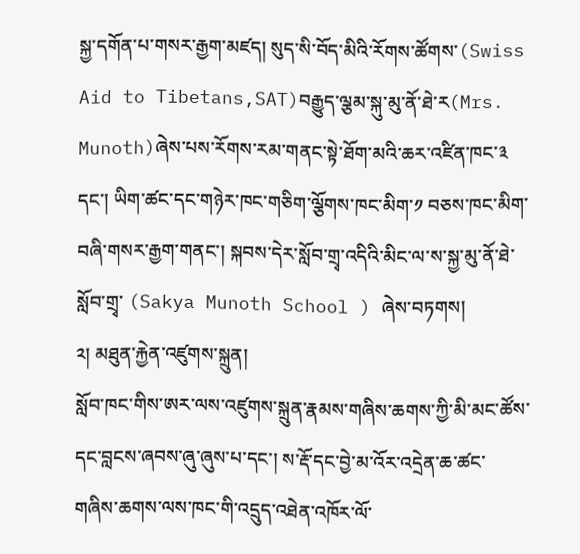སྐྱ་དགོན་པ་གསར་རྒྱག་མཛད། སུད་སི་བོད་མིའི་རོགས་ཚོགས་(Swiss Aid to Tibetans,SAT)བརྒྱུད་ལྕམ་སྐུ་མུ་ནོ་ཐེ་ར(Mrs. Munoth)ཞེས་པས་རོགས་རམ་གནང་སྟེ་ཐོག་མའི་ཆར་འཛིན་ཁང་༣ དང་། ཡིག་ཚང་དང་གཉེར་ཁང་གཅིག་ལྕོགས་ཁང་མིག་༡ བཅས་ཁང་མིག་བཞི་གསར་རྒྱག་གནང་། སྐབས་དེར་སློབ་གྲྭ་འདིའི་མིང་ལ་ས་སྐྱ་མུ་ནོ་ཐེ་སློབ་གྲྭ་ (Sakya Munoth School ) ཞེས་བཏགས།
༢། མཐུན་རྐྱེན་འཛུགས་སྐྲུན།
སློབ་ཁང་གིས་ཨར་ལས་འཛུགས་སྐྲུན་རྣམས་གཞིས་ཆགས་ཀྱི་མི་མང་ཚོས་དང་བླངས་ཞབས་ཞུ་ཞུས་པ་དང་། ས་རྡོ་དང་བྱེ་མ་འོར་འདྲེན་ཆ་ཚང་གཞིས་ཆགས་ལས་ཁང་གི་འདྲུད་འཐེན་འཁོར་ལོ་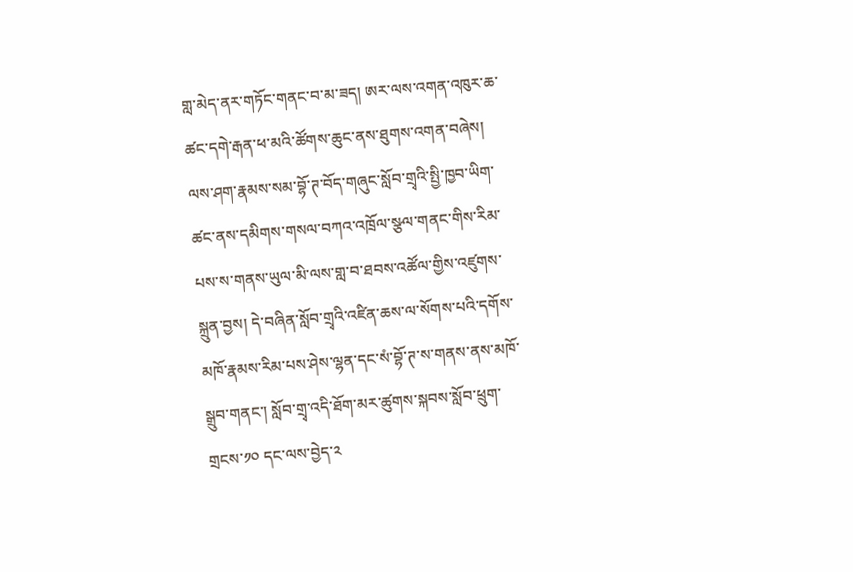གླ་མེད་ནར་གཏོང་གནང་བ་མ་ཟད། ཨར་ལས་འགན་འཁུར་ཆ་ཚང་དགེ་རྒན་ཕ་མའི་ཚོགས་ཆུང་ནས་ཐུགས་འགན་བཞེས། ལས་ཤག་རྣམས་སམ་བྷོ་ཊ་བོད་གཞུང་སློབ་གྲྭའི་སྤྱི་ཁྱབ་ཡིག་ཚང་ནས་དམིགས་གསལ་བཀའ་འཁྲོལ་སྩལ་གནང་གིས་རིམ་པས་ས་གནས་ཡུལ་མི་ལས་གླ་བ་ཐབས་འཚོལ་གྱིས་འཛུགས་སྐྲུན་བྱས། དེ་བཞིན་སློབ་གྲྭའི་འཛིན་ཆས་ལ་སོགས་པའི་དགོས་མཁོ་རྣམས་རིམ་པས་ཤེས་ལྷན་དང་སཾ་བྷོ་ཊ་ས་གནས་ནས་མཁོ་སྒྲུབ་གནང་། སློབ་གྲྭ་འདི་ཐོག་མར་ཚུགས་སྐབས་སློབ་ཕྲུག་གྲངས་༡༠ དང་ལས་བྱེད་༢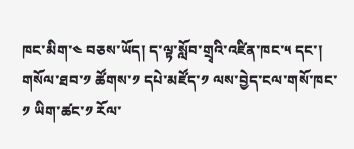ཁང་མིག་༤ བཅས་ཡོད། ད་ལྟ་སློབ་གྲྭའི་འཛིན་ཁང་༥ དང་། གསོལ་ཐབ་༡ ཚོགས་༡ དཔེ་མཛོད་༡ ལས་བྱེད་ངལ་གསོ་ཁང་༡ ཡིག་ཚང་༡ རོལ་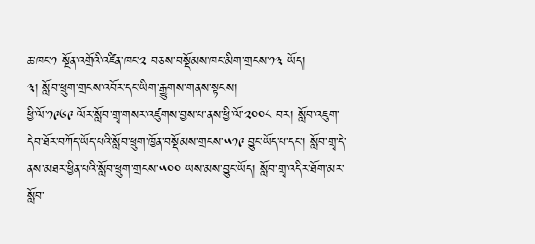ཆ་ཁང་༡ སྔོན་འགྲོའི་འཛིན་ཁང་༢ བཅས་བསྡོམས་ཁང་མིག་གྲངས་༡༣ ཡོད།
༣། སློབ་ཕྲུག་གྲངས་འབོར་དང་ཡིག་རྒྱུགས་གནས་སྟངས།
ཕྱི་ལོ་༡༩༦༩ ལོར་སློབ་གྲྭ་གསར་འཛུགས་བྱས་པ་ནས་ཕྱི་ལོ་༢༠༠༨ བར། སློབ་འཇུག་དེབ་ཐོར་བཀོད་ཡོད་པའི་སློབ་ཕྲུག་ཁྱོན་བསྡོམས་གྲངས་༥༡༩ བྱུང་ཡོད་པ་དང་། སློབ་གྲྭ་དེ་ནས་མཐར་ཕྱིན་པའི་སློབ་ཕྲུག་གྲངས་༥༠༠ ཡས་མས་བྱུང་ཡོད། སློབ་གྲྭ་འདིར་ཐོག་མར་སློབ་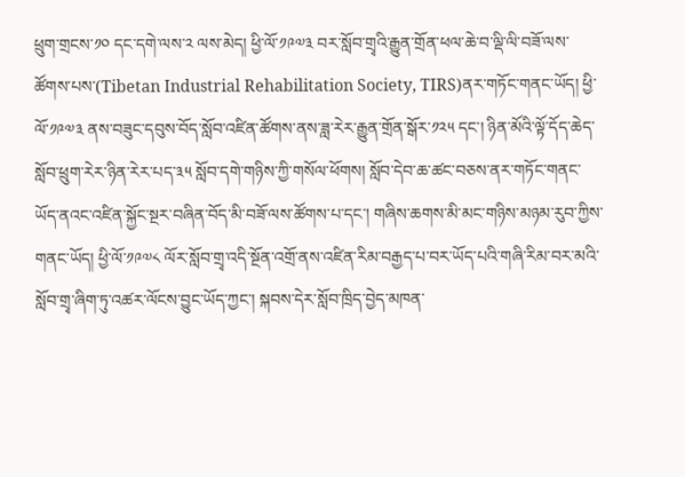ཕྲུག་གྲངས་༡༠ དང་དགེ་ལས་༢ ལས་མེད། ཕྱི་ལོ་༡༩༧༣ བར་སློབ་གྲྭའི་རྒྱུན་གྲོན་ཕལ་ཆེ་བ་ལྡི་ལི་བཟོ་ལས་ཚོགས་པས་(Tibetan Industrial Rehabilitation Society, TIRS)ནར་གཏོང་གནང་ཡོད། ཕྱི་ལོ་༡༩༧༣ ནས་བཟུང་དབུས་བོད་སློབ་འཛིན་ཚོགས་ནས་ཟླ་རེར་རྒྱུན་གྲོན་སྒོར་༡༢༥ དང་། ཉིན་མོའི་ལྟོ་དོད་ཆེད་སློབ་ཕྲུག་རེར་ཉིན་རེར་པད་༣༥ སློབ་དགེ་གཉིས་ཀྱི་གསོལ་ཕོགས། སློབ་དེབ་ཆ་ཚང་བཅས་ནར་གཏོང་གནང་ཡོད་ནའང་འཛིན་སྐྱོང་སྔར་བཞིན་བོད་མི་བཟོ་ལས་ཚོགས་པ་དང་། གཞིས་ཆགས་མི་མང་གཉིས་མཉམ་རུབ་ཀྱིས་གནང་ཡོད། ཕྱི་ལོ་༡༩༧༨ ལོར་སློབ་གྲྭ་འདི་སྔོན་འགྲོ་ནས་འཛིན་རིམ་བརྒྱད་པ་བར་ཡོད་པའི་གཞི་རིམ་བར་མའི་སློབ་གྲྭ་ཞིག་ཏུ་འཚར་ལོངས་བྱུང་ཡོད་ཀྱང་། སྐབས་དེར་སློབ་ཁྲིད་བྱེད་མཁན་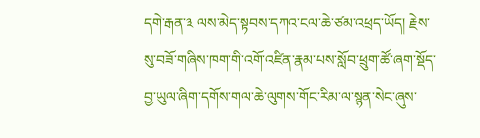དགེ་རྒན་༣ ལས་མེད་སྟབས་དཀའ་ངལ་ཆེ་ཙམ་འཕྲད་ཡོད། རྗེས་སུ་བཟོ་གཞིས་ཁག་གི་འགོ་འཛིན་རྣམ་པས་སློབ་ཕྲུག་ཚོ་ཞག་སྡོད་བྱ་ཡུལ་ཞིག་དགོས་གལ་ཆེ་ལུགས་གོང་རིམ་ལ་སྙན་སེང་ཞུས་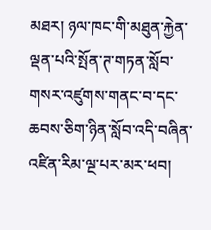མཐར། ཉལ་ཁང་གི་མཐུན་རྐྱེན་ལྡན་པའི་སྤོན་ཊ་གཏན་སློབ་གསར་འཛུགས་གནང་བ་དང་ཆབས་ཅིག་ཉིན་སློབ་འདི་བཞིན་འཛིན་རིམ་ལྔ་པར་མར་ཕབ།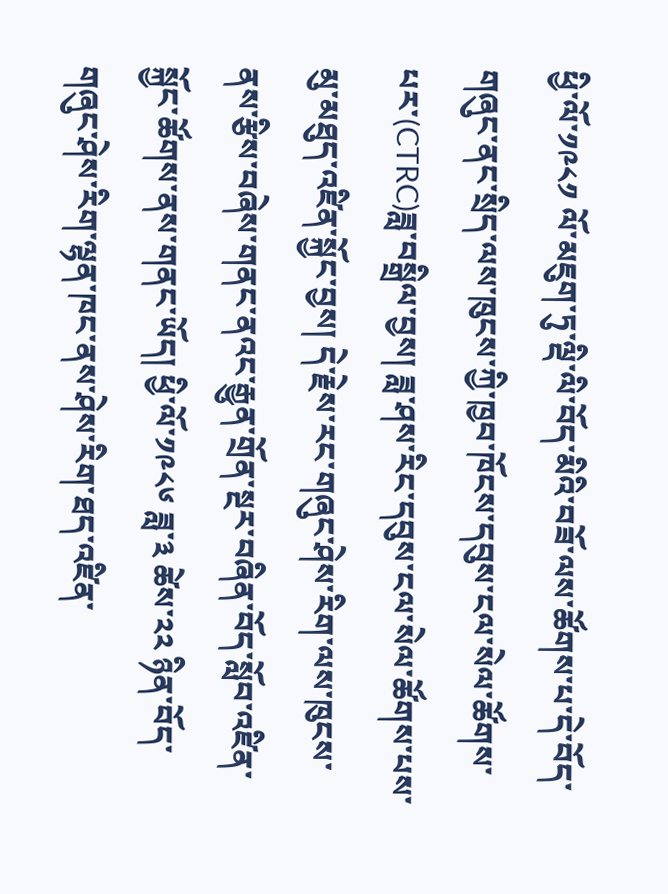ཕྱི་ལོ་༡༩༨༡ ལོ་མཇུག་ཏུ་ལྡི་ལི་བོད་མིའི་བཟོ་ལས་ཚོགས་པ་དེ་བོད་གཞུང་ནང་སྲིད་ལས་ཁུངས་ཀྱི་ཁྱབ་ཁོངས་དབུས་ངལ་སེལ་ཚོགས་པར་(CTRC)ཟླ་བསྒྲིལ་བྱས། ཟླ་ཤས་རིང་དབུས་ངལ་སེལ་ཚོགས་པས་མུ་མཐུད་འཛིན་སྐྱོང་བྱས། དེ་རྗེས་རང་གཞུང་ཤེས་རིག་ལས་ཁུངས་ནས་རྩིས་བཞེས་གནང་ནའང་རྒྱུན་གྲོན་སྔར་བཞིན་བོད་སློབ་འཛིན་སྐྱོང་ཚོགས་ནས་གནང་ཡོད། ཕྱི་ལོ་༡༩༨༦ ཟླ་༣ ཚེས་༢༢ ཉིན་བོད་གཞུང་ཤེས་རིག་ལྷན་ཁང་ནས་ཤེས་རིག་ཐད་འཛིན་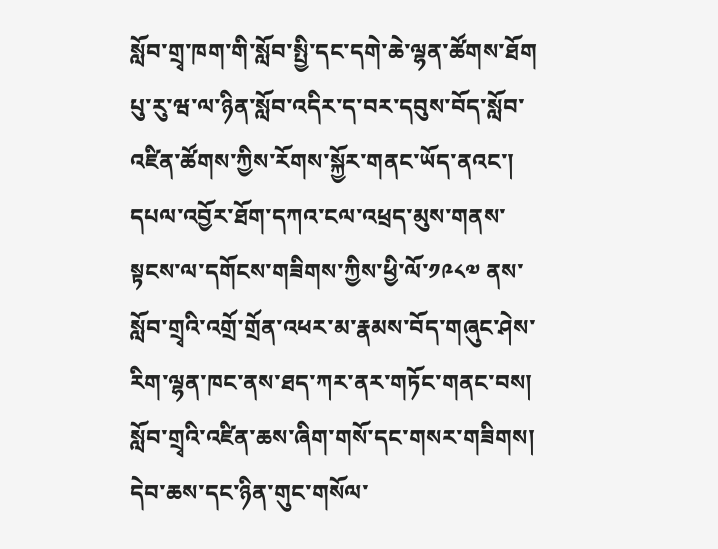སློབ་གྲྭ་ཁག་གི་སློབ་སྤྱི་དང་དགེ་ཆེ་ལྷན་ཚོགས་ཐོག པུ་རུ་ཝ་ལ་ཉིན་སློབ་འདིར་ད་བར་དབུས་བོད་སློབ་འཛིན་ཚོགས་ཀྱིས་རོགས་སྐྱོར་གནང་ཡོད་ནའང་། དཔལ་འབྱོར་ཐོག་དཀའ་ངལ་འཕྲད་མུས་གནས་སྟངས་ལ་དགོངས་གཟིགས་ཀྱིས་ཕྱི་ལོ་༡༩༨༧ ནས་སློབ་གྲྭའི་འགྲོ་གྲོན་འཕར་མ་རྣམས་བོད་གཞུང་ཤེས་རིག་ལྷན་ཁང་ནས་ཐད་ཀར་ནར་གཏོང་གནང་བས། སློབ་གྲྭའི་འཛིན་ཆས་ཞིག་གསོ་དང་གསར་གཟིགས། དེབ་ཆས་དང་ཉིན་གུང་གསོལ་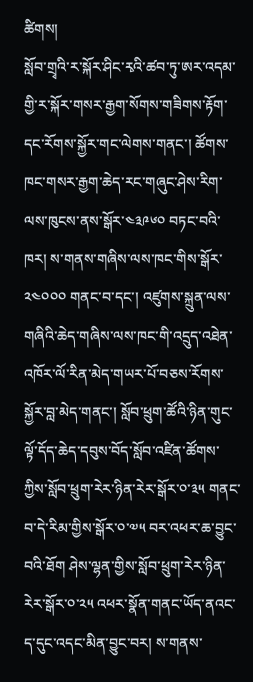ཚིགས།
སློབ་གྲྭའི་ར་སྐོར་ཤིང་རྭའི་ཚབ་ཏུ་ཨར་འདམ་གྱི་ར་སྐོར་གསར་རྒྱག་སོགས་གཟིགས་རྟོག་དང་རོགས་སྐྱོར་གང་ལེགས་གནང་། ཚོགས་ཁང་གསར་རྒྱག་ཆེད་རང་གཞུང་ཤེས་རིག་ལས་ཁུངས་ནས་སྒོར་༤༣༩༦༠ བཏང་བའི་ཁར། ས་གནས་གཞིས་ལས་ཁང་གིས་སྒོར་༢༤༠༠༠ གནང་བ་དང་། འཛུགས་སྐྲུན་ལས་གཞིའི་ཆེད་གཞིས་ལས་ཁང་གི་འདྲུད་འཐེན་འཁོར་ལོ་རིན་མེད་གཡར་པོ་བཅས་རོགས་སྐྱོར་བླ་མེད་གནང་། སློབ་ཕྲུག་ཚོའི་ཉིན་གུང་ལྟོ་དོད་ཆེད་དབུས་བོད་སློབ་འཛིན་ཚོགས་ཀྱིས་སློབ་ཕྲུག་རེར་ཉིན་རེར་སྒོར་༠་༣༥ གནང་བ་དེ་རིམ་གྱིས་སྒོར་༠་༧༥ བར་འཕར་ཆ་བྱུང་བའི་ཐོག ཤེས་ལྷན་གྱིས་སློབ་ཕྲུག་རེར་ཉིན་རེར་སྒོར་༠་༢༥ འཕར་སྣོན་གནང་ཡོད་ནའང་ད་དུང་འདང་མིན་བྱུང་བར། ས་གནས་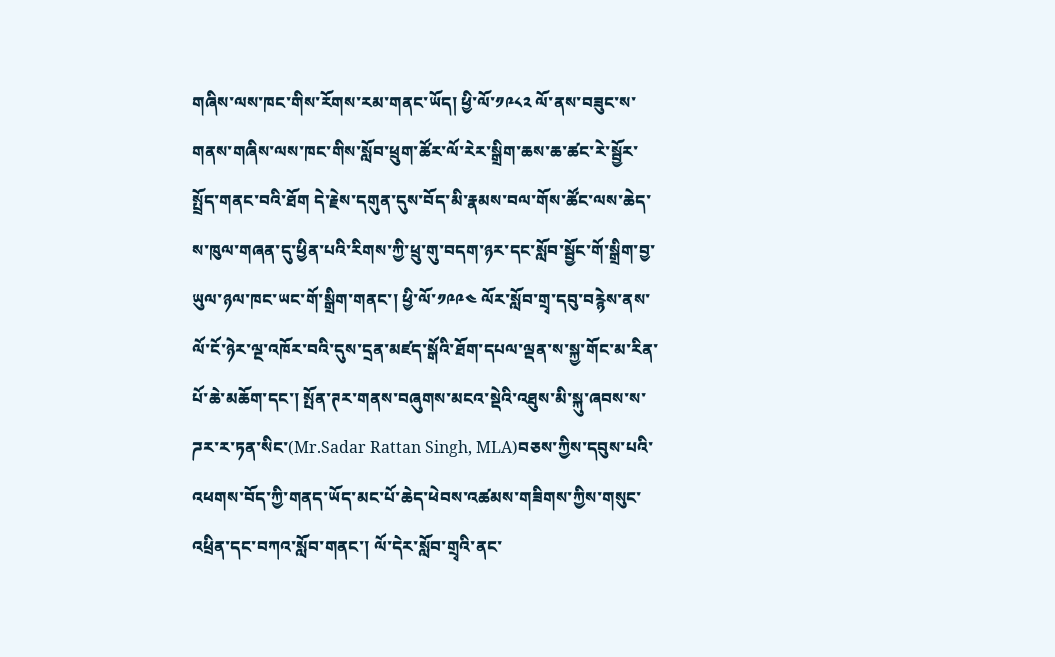གཞིས་ལས་ཁང་གིས་རོགས་རམ་གནང་ཡོད། ཕྱི་ལོ་༡༩༨༢ ལོ་ནས་བཟུང་ས་གནས་གཞིས་ལས་ཁང་གིས་སློབ་ཕྲུག་ཚོར་ལོ་རེར་སྒྲིག་ཆས་ཆ་ཚང་རེ་སྦྱོར་སྤྲོད་གནང་བའི་ཐོག དེ་རྗེས་དགུན་དུས་བོད་མི་རྣམས་བལ་གོས་ཚོང་ལས་ཆེད་ས་ཁུལ་གཞན་དུ་ཕྱིན་པའི་རིགས་ཀྱི་ཕྲུ་གུ་བདག་ཉར་དང་སློབ་སྦྱོང་གོ་སྒྲིག་བྱ་ཡུལ་ཉལ་ཁང་ཡང་གོ་སྒྲིག་གནང་། ཕྱི་ལོ་༡༩༩༤ ལོར་སློབ་གྲྭ་དབུ་བརྙེས་ནས་ལོ་ངོ་ཉེར་ལྔ་འཁོར་བའི་དུས་དྲན་མཛད་སྒོའི་ཐོག་དཔལ་ལྡན་ས་སྐྱ་གོང་མ་རིན་པོ་ཆེ་མཆོག་དང་། སྤོན་ཊར་གནས་བཞུགས་མངའ་སྡེའི་འཐུས་མི་སྐུ་ཞབས་ས་ཌར་ར་ཏན་སིང་(Mr.Sadar Rattan Singh, MLA)བཅས་ཀྱིས་དབུས་པའི་འཕགས་བོད་ཀྱི་གནད་ཡོད་མང་པོ་ཆེད་ཕེབས་འཚམས་གཟིགས་ཀྱིས་གསུང་འཕྲིན་དང་བཀའ་སློབ་གནང་། ལོ་དེར་སློབ་གྲྭའི་ནང་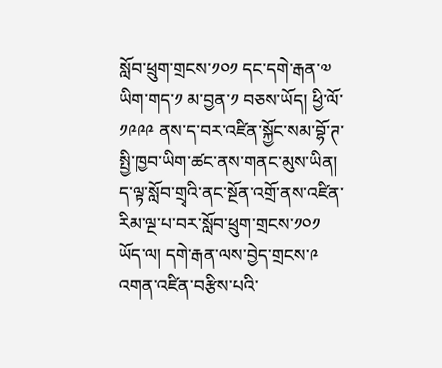སློབ་ཕྲུག་གྲངས་༡༠༡ དང་དགེ་རྒན་༧ ཡིག་གད་༡ མ་བྱན་༡ བཅས་ཡོད། ཕྱི་ལོ་༡༩༩༩ ནས་ད་བར་འཛིན་སྐྱོང་སམ་བྷོ་ཊ་སྤྱི་ཁྱབ་ཡིག་ཚང་ནས་གནང་མུས་ཡིན། ད་ལྟ་སློབ་གྲྭའི་ནང་སྔོན་འགྲོ་ནས་འཛིན་རིམ་ལྔ་པ་བར་སློབ་ཕྲུག་གྲངས་༡༠༡ ཡོད་ལ། དགེ་རྒན་ལས་བྱེད་གྲངས་༩ འགན་འཛིན་བརྩིས་པའི་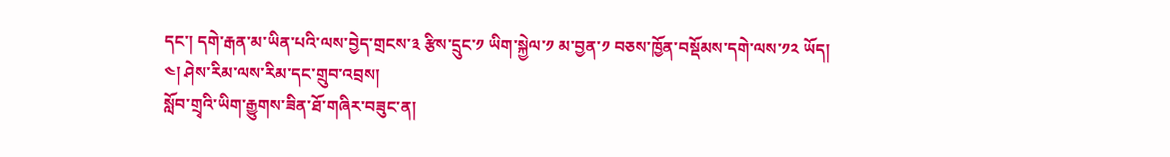དང་། དགེ་རྒན་མ་ཡིན་པའི་ལས་བྱེད་གྲངས་༣ རྩིས་དྲུང་༡ ཡིག་སྐྱེལ་༡ མ་བྱན་༡ བཅས་ཁྱོན་བསྡོམས་དགེ་ལས་༡༢ ཡོད།
༤། ཤེས་རིམ་ལས་རིམ་དང་གྲུབ་འབྲས།
སློབ་གྲྭའི་ཡིག་རྒྱུགས་ཟིན་ཐོ་གཞིར་བཟུང་ན།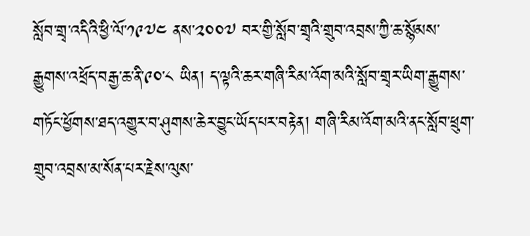སློབ་གྲྭ་འདིའི་ཕྱི་ལོ་༡༩༧༤ ནས་༢༠༠༧ བར་གྱི་སློབ་གྲྭའི་གྲུབ་འབྲས་ཀྱི་ཆ་སྙོམས་རྒྱུགས་འཕྲོད་བརྒྱ་ཆ་ནི་༩༠་༨ ཡིན། ད་ལྟའི་ཆར་གཞི་རིམ་འོག་མའི་སློབ་གྲྭར་ཡིག་རྒྱུགས་གཏོང་ཕྱོགས་ཐད་འགྱུར་བ་ཤུགས་ཆེར་བྱུང་ཡོད་པར་བརྟེན། གཞི་རིམ་འོག་མའི་ནང་སློབ་ཕྲུག་གྲུབ་འབྲས་མ་སོན་པར་རྗེས་ལུས་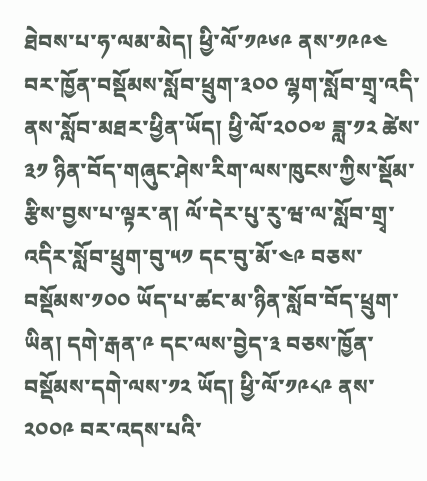ཐེབས་པ་ཧ་ལམ་མེད། ཕྱི་ལོ་༡༩༦༩ ནས་༡༩༩༤ བར་ཁྱོན་བསྡོམས་སློབ་ཕྲུག་༣༠༠ ལྷག་སློབ་གྲྭ་འདི་ནས་སློབ་མཐར་ཕྱིན་ཡོད། ཕྱི་ལོ་༢༠༠༧ ཟླ་༡༢ ཚེས་༣༡ ཉིན་བོད་གཞུང་ཤེས་རིག་ལས་ཁུངས་ཀྱིས་སྡོམ་རྩིས་བྱས་པ་ལྟར་ན། ལོ་དེར་པུ་རུ་ཝ་ལ་སློབ་གྲྭ་འདིར་སློབ་ཕྲུག་བུ་༥༡ དང་བུ་མོ་༤༩ བཅས་བསྡོམས་༡༠༠ ཡོད་པ་ཚང་མ་ཉིན་སློབ་བོད་ཕྲུག་ཡིན། དགེ་རྒན་༩ དང་ལས་བྱེད་༣ བཅས་ཁྱོན་བསྡོམས་དགེ་ལས་༡༢ ཡོད། ཕྱི་ལོ་༡༩༨༩ ནས་༢༠༠༩ བར་འདས་པའི་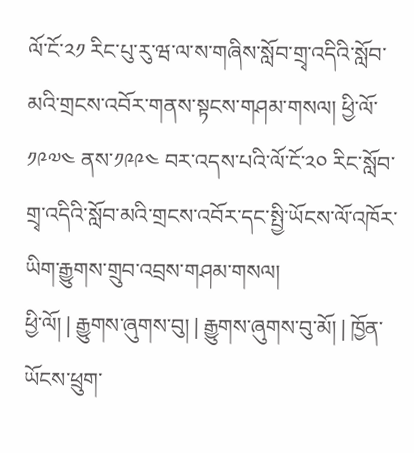ལོ་ངོ་༢༡ རིང་པུ་རུ་ཝ་ལ་ས་གཞིས་སློབ་གྲྭ་འདིའི་སློབ་མའི་གྲངས་འབོར་གནས་སྟངས་གཤམ་གསལ། ཕྱི་ལོ་༡༩༧༤ ནས་༡༩༩༤ བར་འདས་པའི་ལོ་ངོ་༢༠ རིང་སློབ་གྲྭ་འདིའི་སློབ་མའི་གྲངས་འབོར་དང་སྤྱི་ཡོངས་ལོ་འཁོར་ཡིག་རྒྱུགས་གྲུབ་འབྲས་གཤམ་གསལ།
ཕྱི་ལོ། | རྒྱུགས་ཞུགས་བུ། | རྒྱུགས་ཞུགས་བུ་མོ། | ཁྱོན་ཡོངས་ཕྲུག་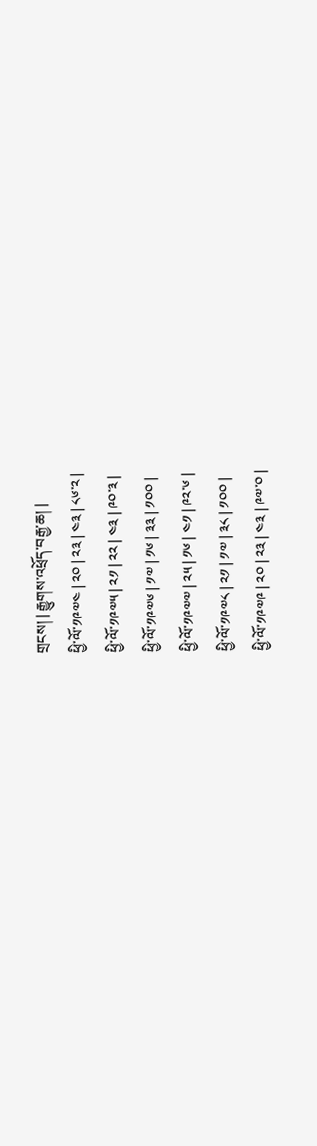གྲངས། | རྒྱུགས་འཕྲོད་བརྒྱ་ཆ། |
ཕྱི་ལོ་༡༩༧༤ | ༢༠ | ༢༣ | ༤༣ | ༨༦་༢ |
ཕྱི་ལོ་༡༩༧༥ | ༢༡ | ༢༢ | ༤༣ | ༩༠་༣ |
ཕྱི་ལོ་༡༩༧༦ | ༡༧ | ༡༦ | ༣༣ | ༡༠༠ |
ཕྱི་ལོ་༡༩༧༧ | ༢༥ | ༡༦ | ༤༡ | ༩༢་༦ |
ཕྱི་ལོ་༡༩༧༨ | ༢༡ | ༡༧ | ༣༨ | ༡༠༠ |
ཕྱི་ལོ་༡༩༧༩ | ༢༠ | ༢༣ | ༤༣ | ༩༧་༠ |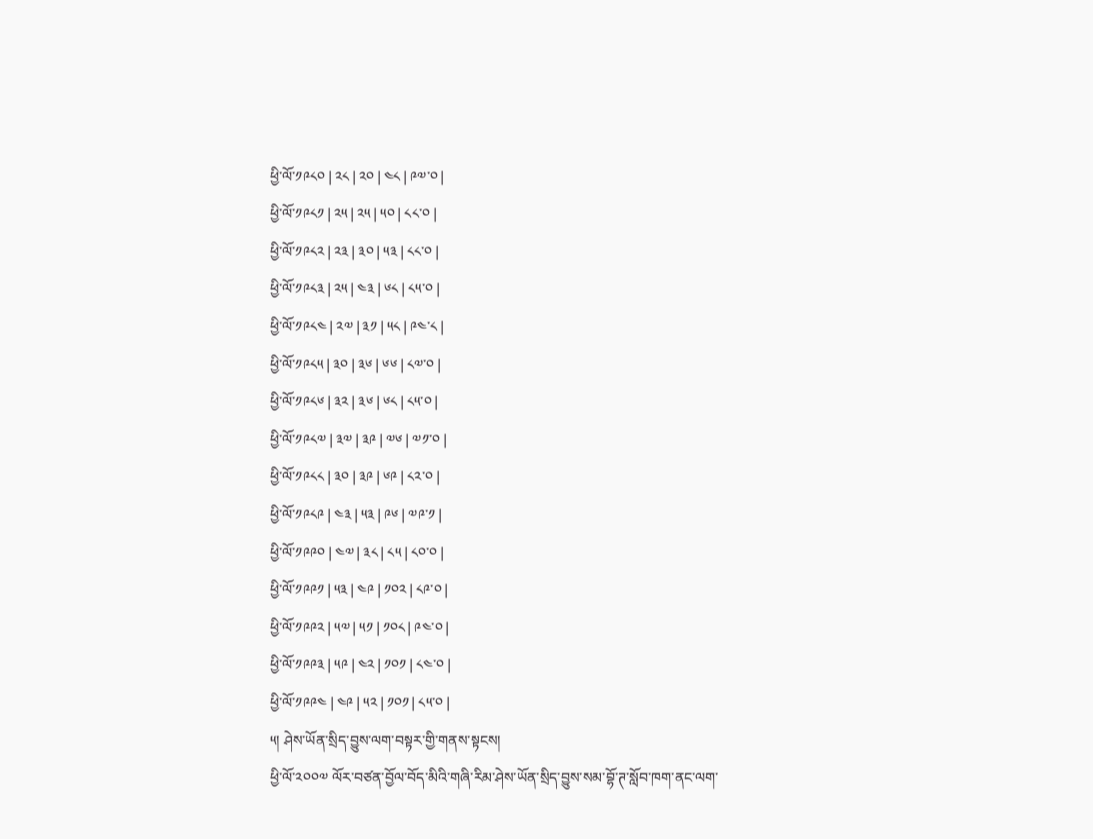ཕྱི་ལོ་༡༩༨༠ | ༢༨ | ༢༠ | ༤༨ | ༩༧་༠ |
ཕྱི་ལོ་༡༩༨༡ | ༢༥ | ༢༥ | ༥༠ | ༨༨་༠ |
ཕྱི་ལོ་༡༩༨༢ | ༢༣ | ༣༠ | ༥༣ | ༨༨་༠ |
ཕྱི་ལོ་༡༩༨༣ | ༢༥ | ༤༣ | ༦༨ | ༨༥་༠ |
ཕྱི་ལོ་༡༩༨༤ | ༢༧ | ༣༡ | ༥༨ | ༩༤་༨ |
ཕྱི་ལོ་༡༩༨༥ | ༣༠ | ༣༦ | ༦༦ | ༨༧་༠ |
ཕྱི་ལོ་༡༩༨༦ | ༣༢ | ༣༦ | ༦༨ | ༨༥་༠ |
ཕྱི་ལོ་༡༩༨༧ | ༣༧ | ༣༩ | ༧༦ | ༧༡་༠ |
ཕྱི་ལོ་༡༩༨༨ | ༣༠ | ༣༩ | ༦༩ | ༨༢་༠ |
ཕྱི་ལོ་༡༩༨༩ | ༤༣ | ༥༣ | ༩༦ | ༧༩་༡ |
ཕྱི་ལོ་༡༩༩༠ | ༤༧ | ༣༨ | ༨༥ | ༨༠་༠ |
ཕྱི་ལོ་༡༩༩༡ | ༥༣ | ༤༩ | ༡༠༢ | ༨༩་༠ |
ཕྱི་ལོ་༡༩༩༢ | ༥༧ | ༥༡ | ༡༠༨ | ༩༤་༠ |
ཕྱི་ལོ་༡༩༩༣ | ༥༩ | ༤༢ | ༡༠༡ | ༨༤་༠ |
ཕྱི་ལོ་༡༩༩༤ | ༤༩ | ༥༢ | ༡༠༡ | ༨༥་༠ |
༥། ཤེས་ཡོན་སྲིད་བྱུས་ལག་བསྟར་གྱི་གནས་སྟངས།
ཕྱི་ལོ་༢༠༠༧ ལོར་བཙན་བྱོལ་བོད་མིའི་གཞི་རིམ་ཤེས་ཡོན་སྲིད་བྱུས་སམ་བྷོ་ཊ་སློབ་ཁག་ནང་ལག་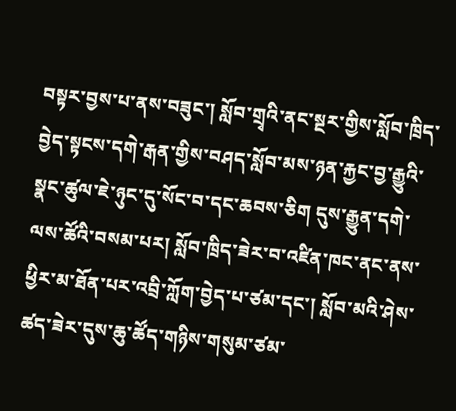བསྟར་བྱས་པ་ནས་བཟུང་། སློབ་གྲྭའི་ནང་སྔར་གྱིས་སློབ་ཁྲིད་བྱེད་སྟངས་དགེ་རྒན་གྱིས་བཤད་སློབ་མས་ཉན་རྐྱང་བྱ་རྒྱུའི་སྣང་ཚུལ་ཇེ་ཉུང་དུ་སོང་བ་དང་ཆབས་ཅིག དུས་རྒྱུན་དགེ་ལས་ཚོའི་བསམ་པར། སློབ་ཁྲིད་ཟེར་བ་འཛིན་ཁང་ནང་ནས་ཕྱིར་མ་ཐོན་པར་འབྲི་ཀློག་བྱེད་པ་ཙམ་དང་། སློབ་མའི་ཤེས་ཚད་ཟེར་དུས་ཆུ་ཚོད་གཉིས་གསུམ་ཙམ་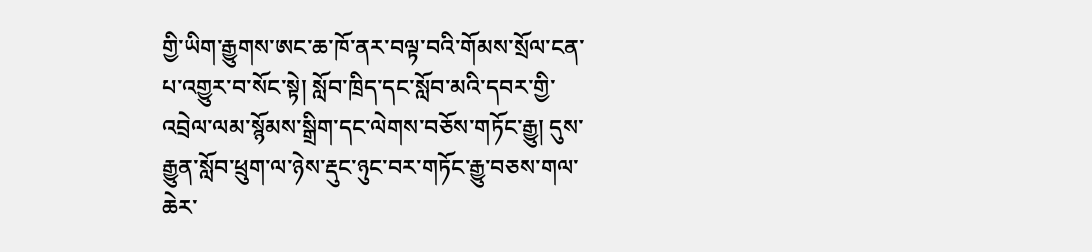གྱི་ཡིག་རྒྱུགས་ཨང་ཆ་ཁོ་ནར་བལྟ་བའི་གོམས་སྲོལ་ངན་པ་འགྱུར་བ་སོང་སྟེ། སློབ་ཁྲིད་དང་སློབ་མའི་དབར་གྱི་འབྲེལ་ལམ་སྙོམས་སྒྲིག་དང་ལེགས་བཅོས་གཏོང་རྒྱུ། དུས་རྒྱུན་སློབ་ཕྲུག་ལ་ཉེས་རྡུང་ཉུང་བར་གཏོང་རྒྱུ་བཅས་གལ་ཆེར་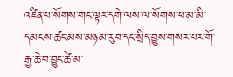འཛིན་པ་སོགས་གང་ལྟར་དགེ་ལས་ལ་སོགས་ཕ་མ་མི་དམངས་ཚང་མས་མཉམ་རུབ་དང་སྲིད་བྱུས་གསར་པར་གོ་རྒྱ་ཆེ་བ་བྱུང་ཚེ་མ་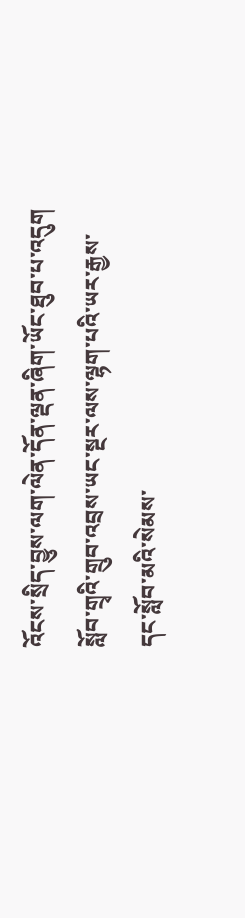འོངས་སྲིད་བྱུས་ལག་ལེན་དོན་ལྡན་ཞིག་ཡོང་ཐུབ་པ་འདུག སློབ་གྲྭའི་གྲུབ་འབྲས་ཡང་སྔར་ལས་ལྷག་པའི་ཡར་རྒྱས་དང་སློབ་མའི་སེམས་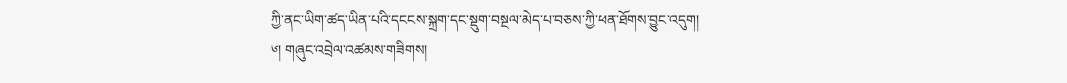ཀྱི་ནང་ཡིག་ཚད་ཡིན་པའི་དངངས་སྐྲག་དང་སྡུག་བསྔལ་མེད་པ་བཅས་ཀྱི་ཕན་ཐོགས་བྱུང་འདུག།
༦། གཞུང་འབྲེལ་འཚམས་གཟིགས།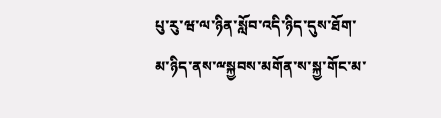པུ་རུ་ཝ་ལ་ཉིན་སློབ་འདི་ཉིད་དུས་ཐོག་མ་ཉིད་ནས་ྋསྐྱབས་མགོན་ས་སྐྱ་གོང་མ་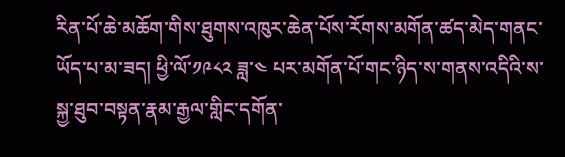རིན་པོ་ཆེ་མཆོག་གིས་ཐུགས་འཁུར་ཆེན་པོས་རོགས་མགོན་ཚད་མེད་གནང་ཡོད་པ་མ་ཟད། ཕྱི་ལོ་༡༩༨༢ ཟླ་༤ པར་མགོན་པོ་གང་ཉིད་ས་གནས་འདིའི་ས་སྐྱ་ཐུབ་བསྟན་རྣམ་རྒྱལ་གླིང་དགོན་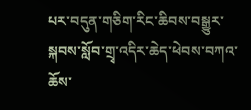པར་བདུན་གཅིག་རིང་ཆིབས་བསྒྱུར་སྐབས་སློབ་གྲྭ་འདིར་ཆེད་ཕེབས་བཀའ་ཆོས་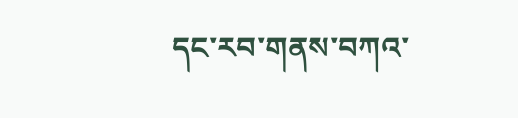དང་རབ་གནས་བཀའ་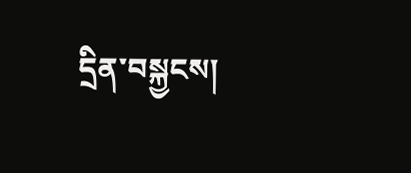དྲིན་བསྐྱངས།